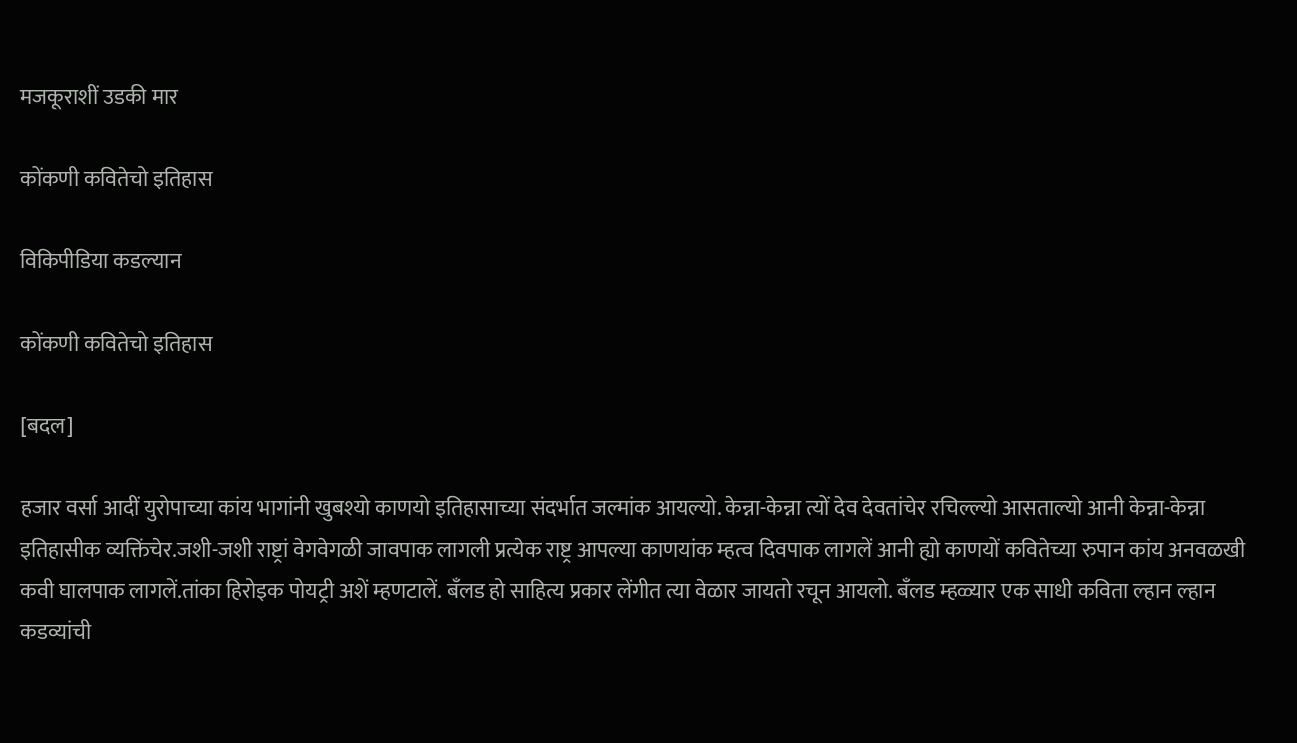मजकूराशीं उडकी मार

कोंकणी कवितेचो इतिहास

विकिपीडिया कडल्यान

कोंकणी कवितेचो इतिहास

[बदल]

हजार वर्सा आदीं युरोपाच्या कांय भागांनी खुबश्यो काणयो इतिहासाच्या संदर्भात जल्मांक आयल्यो. केन्ना-केन्ना त्यों देव देवतांचेर रचिल्ल्यो आसताल्यो आनी केन्ना-केन्ना इतिहासीक व्यक्तिंचेर.जशी-जशी राष्ट्रां वेगवेगळी जावपाक लागली प्रत्येक राष्ट्र आपल्या काणयांक म्हत्व दिवपाक लागलें आनी ह्यो काणयों कवितेच्या रुपान कांय अनवळखी कवी घालपाक लागलें.तांका हिरोइक पोयट्री अशें म्हणटालें. बँलड हो साहित्य प्रकार लेंगीत त्या वेळार जायतो रचून आयलो. बँलड म्हळ्यार एक साधी कविता ल्हान ल्हान कडव्यांची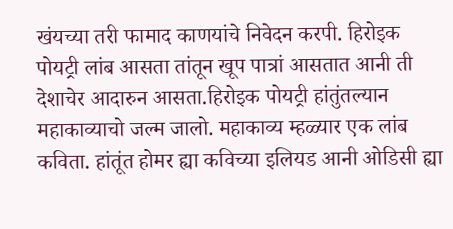खंयच्या तरी फामाद काणयांचे निवेदन करपी. हिरोइक पोयट्री लांब आसता तांतून खूप पात्रां आसतात आनी ती देशाचेर आदारुन आसता.हिरोइक पोयट्री हांतुंतल्यान महाकाव्याचो जल्म जालो. महाकाव्य म्हळ्यार एक लांब कविता. हांतूंत होमर ह्या कविच्या इलियड आनी ओडिसी ह्या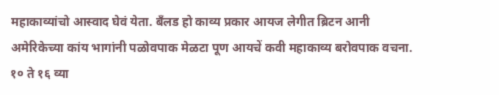महाकाव्यांचो आस्वाद घेवं येता. बँलड हो काव्य प्रकार आयज लेगीत ब्रिटन आनी अमेरिकेच्या कांय भागांनी पळोवपाक मेळटा पूण आयचें कवी महाकाव्य बरोवपाक वचना. १० ते १६ व्या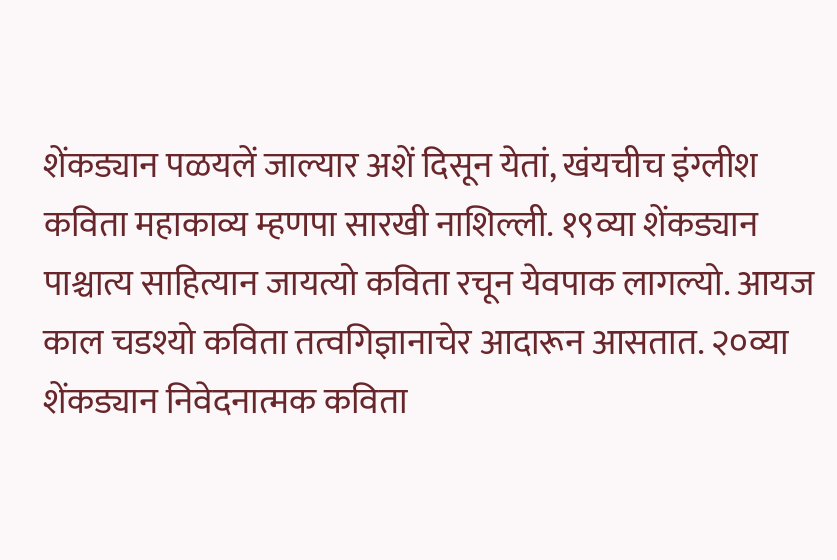शेंकड्यान पळयलें जाल्यार अशें दिसून येतां, खंयचीच इंग्लीश कविता महाकाव्य म्हणपा सारखी नाशिल्ली. १९व्या शेंकड्यान पाश्चात्य साहित्यान जायत्यो कविता रचून येवपाक लागल्यो. आयज काल चडश्यो कविता तत्वगिज्ञानाचेर आदारून आसतात. २०व्या शेंकड्यान निवेदनात्मक कविता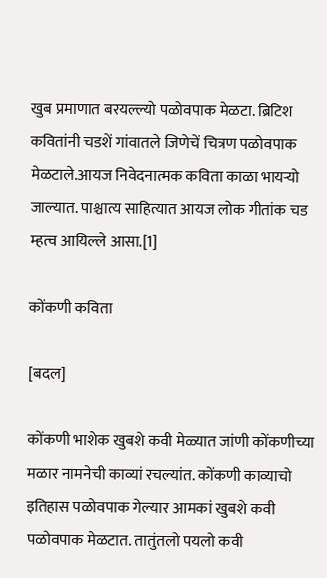खुब प्रमाणात बरयल्ल्यो पळोवपाक मेळटा. ब्रिटिश कवितांनी चडशें गांवातले जिणेचें चित्रण पळोवपाक मेळटाले.आयज निवेदनात्मक कविता काळा भायऱ्यो जाल्यात. पाश्चात्य साहित्यात आयज लोक गीतांक चड म्हत्व आयिल्ले आसा.[1]

कोंकणी कविता

[बदल]

कोंकणी भाशेक खुबशे कवी मेळ्यात जांणी कोंकणीच्या मळार नामनेची काव्यां रचल्यांत. कोंकणी काव्याचो इतिहास पळोवपाक गेल्यार आमकां खुबशे कवी पळोवपाक मेळटात. तातुंतलो पयलो कवी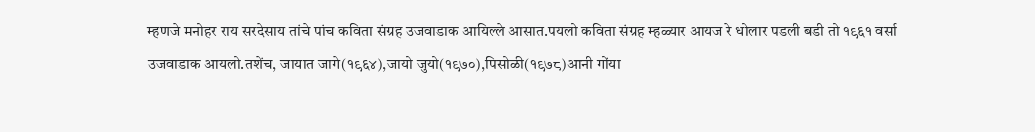म्हणजे मनोहर राय सरदेसाय तांचे पांच कविता संग्रह उजवाडाक आयिल्ले आसात.पयलो कविता संग्रह म्हळ्यार आयज रे धोलार पडली बडी तो १९६१ वर्सा उजवाडाक आयलो.तशेंच, जायात जागे(१९६४),जायो जुयो(१९७०),पिसोळी(१९७८)आनी गोंया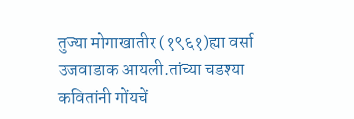तुज्या मोगाखातीर (१९६१)ह्या वर्सा उजवाडाक आयली.तांच्या चडश्या कवितांनी गोंयचें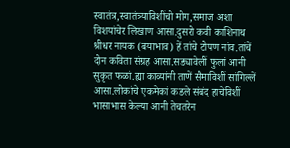स्वातंत्र,स्वातंत्र्याविशींचो मोग,समाज अशा विशयांचेर लिखाण आसा.दुसरो कवी काशिनाथ श्रीधर नायक (बयाभाव) हें तांचे टोपण नांव.तांचें दोन कविता संग्रह आसा.सड्यावेलीं फुलां आनी सुकृत फळां.ह्या काव्यांनी ताणें सैमाविशीं सांगिल्लें आसा.लोकांचे एकमेकां कडले संबंद हाचेविशीं भासाभास केल्या आनी तेचतरेन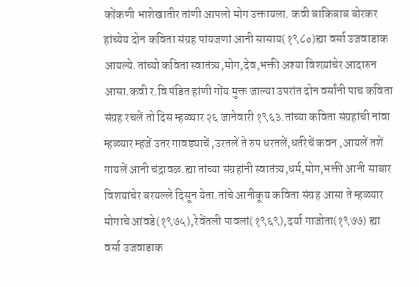कोंकणी भाशेखातीर तांणी आपलो मोग उक्तायला. कवी बाकिबाब बोरकर हांच्येय दोन कविता संग्रह पांयजणां आनी सासाय(१९८०)ह्या वर्सा उजवाडाक आयल्ये.तांच्यो कविता स्वातंत्र्य,मोग,देव,भक्ती अश्या विशय़ांचेर आदारुन आसा.कवी र.वि पंडित हांणी गोंय मुक्त जाल्या उपरांत दोन वर्सांनी पाच कविता संग्रह रचलें तो दिस म्हळ्यार २६ जानेवारी १९६३.तांच्या कविता संग्रहांची नांवा म्हळ्यार म्हजें उतर गावड्याचें ,उरतलें ते रुप धरतलें,धर्तरेचें कवन ,आयलें तशें गायलें आनी चंद्रावळ.ह्या तांच्या संग्रहांनी स्वातंत्र्य,धर्म,मोग,भक्ती आनी साबार विशयांचेर बरयल्ले दिसून येता.तांचे आनीकूय कविता संग्रह आसा ते म्हळ्यार मोगाचे आंवडे(१९७५),रेवेंतली पावलां(१९६९),दर्या गाजोता(१९७७) ह्या वर्सा उजवाडाक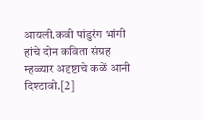आयली.कवी पांडुरंग भांगी हांचे दोन कविता संग्रह म्हळ्यार अदृष्टाचे कळें आनी दिश्टावो.[2]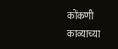कोंकणी काव्याच्या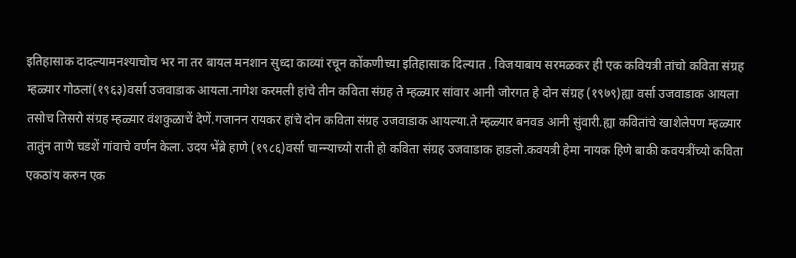इतिहासाक दादल्यामनश्याचोच भर ना तर बायल मनशान सुध्दा काव्यां रचून कोंकणीच्या इतिहासाक दिल्यात . विजयाबाय सरमळकर ही एक कवियत्री तांचो कविता संग्रह म्हळ्यार गोठलां(१९६३)वर्सा उजवाडाक आयला.नागेश करमली हांचे तीन कविता संग्रह ते म्हळ्यार सांवार आनी जोरगत हे दोन संग्रह (१९७९)ह्या वर्सा उजवाडाक आयला तसोच तिसरो संग्रह म्हळ्यार वंशकुळाचें देणें.गजानन रायकर हांचे दोन कविता संग्रह उजवाडाक आयल्या.ते म्हळ्यार बनवड आनी सुंवारी.ह्या कवितांचे खाशेलेपण म्हळ्यार तातुंन ताणे चडशें गांवाचे वर्णन केला. उदय भेंब्रे हाणे (१९८६)वर्सा चान्न्याच्यो राती हो कविता संग्रह उजवाडाक हाडलो.कवयत्री हेमा नायक हिणे बाकी कवयत्रींच्यो कविता एकठांय करुन एक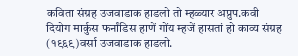कविता संग्रह उजवाडाक हाडलो तो म्हळ्यार अप्रुप.कवी दियोग मार्कुस फर्नांडिस हाणें गोंय म्हजें हासतां हो काव्य संग्रह (१९६९)वर्सा उजवाडाक हाडलो.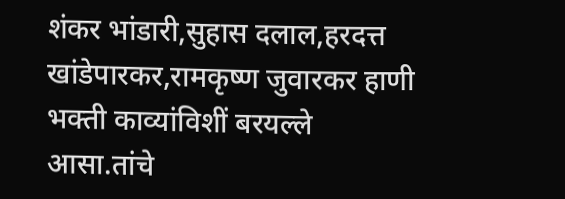शंकर भांडारी,सुहास दलाल,हरदत्त खांडेपारकर,रामकृष्ण जुवारकर हाणी भक्ती काव्यांविशीं बरयल्ले आसा.तांचे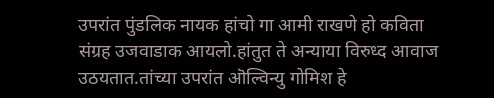उपरांत पुंडलिक नायक हांचो गा आमी राखणे हो कविता संग्रह उजवाडाक आयलो.हांतुत ते अन्याया विरुध्द आवाज उठयतात.तांच्या उपरांत ऒल्विन्यु गोमिश हे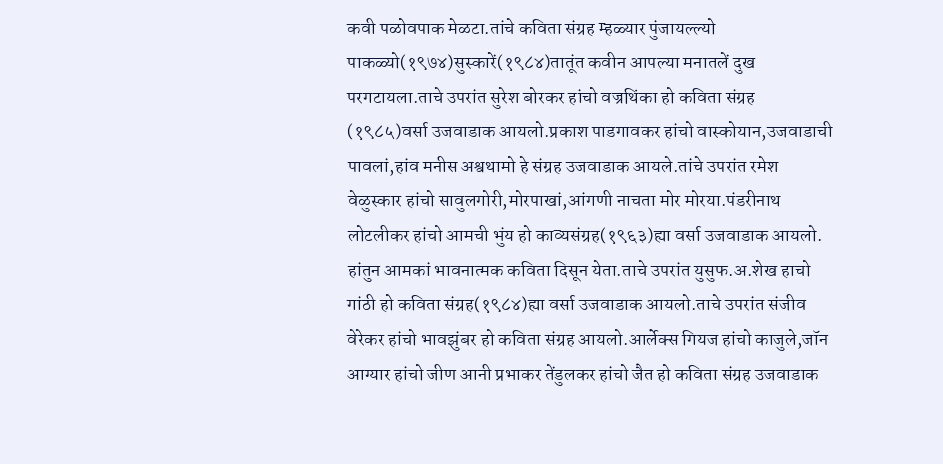कवी पळोवपाक मेळटा.तांचे कविता संग्रह म्हळ्यार पुंजायल्ल्यो पाकळ्यो(१९७४)सुस्कारें(१९८४)तातूंत कवीन आपल्या मनातलें दुख परगटायला.ताचे उपरांत सुरेश बोरकर हांचो वज्रथिंका हो कविता संग्रह (१९८५)वर्सा उजवाडाक आयलो.प्रकाश पाडगावकर हांचो वास्कोयान,उजवाडाची पावलां,हांव मनीस अश्वथामो हे संग्रह उजवाडाक आयले.तांचे उपरांत रमेश वेळुस्कार हांचो सावुलगोरी,मोरपाखां,आंगणी नाचता मोर मोरया.पंडरीनाथ लोटलीकर हांचो आमची भुंय हो काव्यसंग्रह(१९६३)ह्या वर्सा उजवाडाक आयलो. हांतुन आमकां भावनात्मक कविता दिसून येता.ताचे उपरांत युसुफ.अ.शेख हाचो गांठी हो कविता संग्रह(१९८४)ह्या वर्सा उजवाडाक आयलो.ताचे उपरांत संजीव वेरेकर हांचो भावझुंबर हो कविता संग्रह आयलो.आर्लेक्स गियज हांचो काजुले,जॉन आग्यार हांचो जीण आनी प्रभाकर तेंडुलकर हांचो जैत हो कविता संग्रह उजवाडाक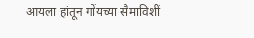आयला हांतून गोंयच्या सैमाविशीं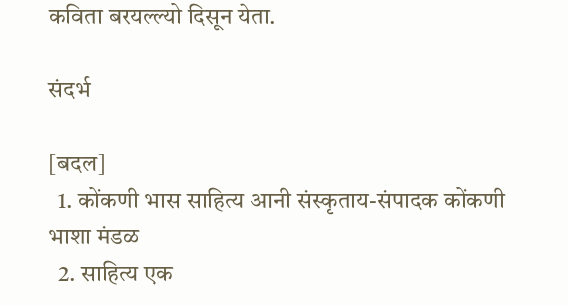कविता बरयल्ल्यो दिसून येता.

संदर्भ

[बदल]
  1. कोंकणी भास साहित्य आनी संस्कृताय-संपादक कोंकणी भाशा मंडळ
  2. साहित्य एक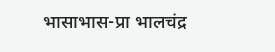भासाभास-प्रा भालचंद्र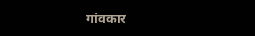गांवकार